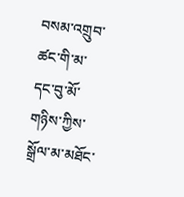བསམ་འགྲུབ་ཚང་གི་མ་དང་བུ་མོ་གཉིས་ཀྱིས་སྒྲོལ་མ་མཐོང་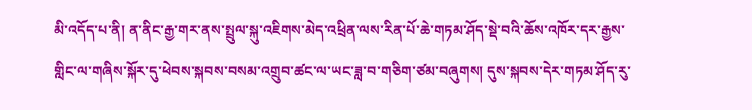མི་འདོད་པ་ནི། ན་ནིང་རྒྱ་གར་ནས་སྤྲུལ་སྐུ་འཇིགས་མེད་འཕྲིན་ལས་རིན་པོ་ཆེ་གཏམ་ཤོད་སྡེ་བའི་ཆོས་འཁོར་དར་རྒྱས་གླིང་ལ་གཞིས་སྐོར་དུ་ཕེབས་སྐབས་བསམ་འགྲུབ་ཚང་ལ་ཡང་ཟླ་བ་གཅིག་ཙམ་བཞུགས། དུས་སྐབས་དེར་གཏམ་ཤོད་རུ་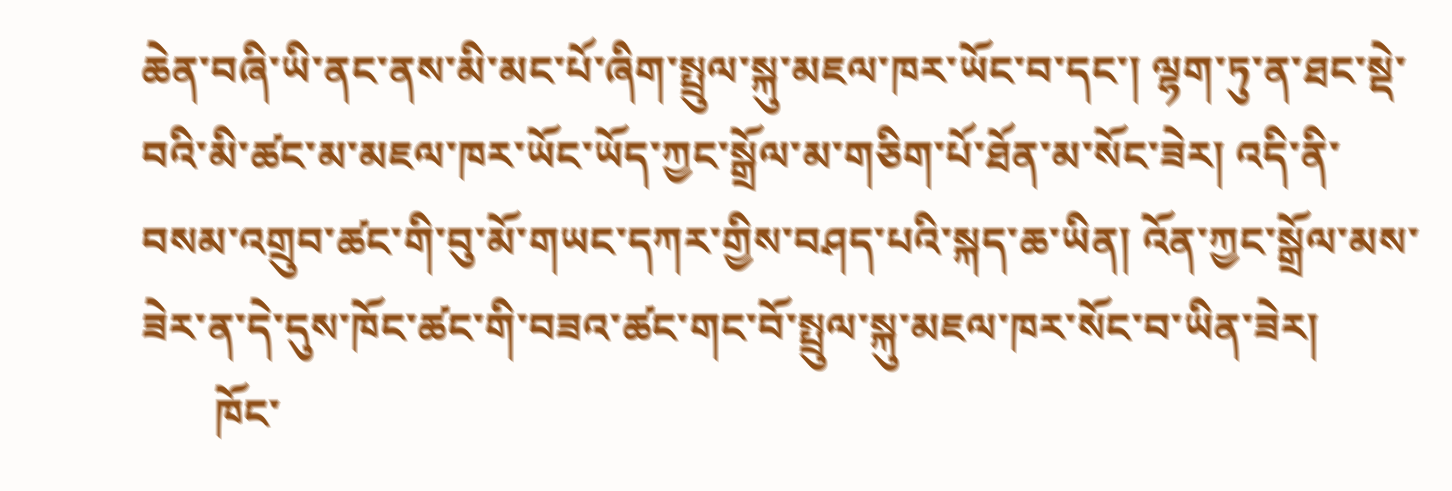ཆེན་བཞི་ཡི་ནང་ནས་མི་མང་པོ་ཞིག་སྤྲུལ་སྐུ་མཇལ་ཁར་ཡོང་བ་དང་། ལྷག་ཏུ་ན་ཐང་སྡེ་བའི་མི་ཚང་མ་མཇལ་ཁར་ཡོང་ཡོད་ཀྱང་སྒྲོལ་མ་གཅིག་པོ་ཐོན་མ་སོང་ཟེར། འདི་ནི་བསམ་འགྲུབ་ཚང་གི་བུ་མོ་གཡང་དཀར་གྱིས་བཤད་པའི་སྐད་ཆ་ཡིན། འོན་ཀྱང་སྒྲོལ་མས་ཟེར་ན་དེ་དུས་ཁོང་ཚང་གི་བཟའ་ཚང་གང་བོ་སྤྲུལ་སྐུ་མཇལ་ཁར་སོང་བ་ཡིན་ཟེར།
       ཁོང་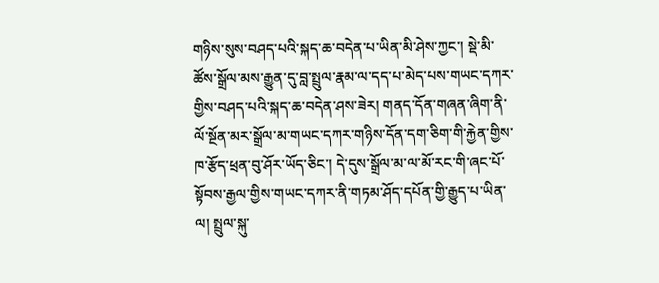གཉིས་སུས་བཤད་པའི་སྐད་ཆ་བདེན་པ་ཡིན་མི་ཤེས་ཀྱང་། སྡེ་མི་ཚོས་སྒྲོལ་མས་རྒྱུན་དུ་བླ་སྤྲུལ་རྣམ་ལ་དད་པ་མེད་པས་གཡང་དཀར་གྱིས་བཤད་པའི་སྐད་ཆ་བདེན་ཤས་ཟེར། གནད་དོན་གཞན་ཞིག་ནི་ལོ་སྔོན་མར་སྒྲོལ་མ་གཡང་དཀར་གཉིས་དོན་དག་ཅིག་གི་རྐྱེན་གྱིས་ཁ་རྩོད་ཕྲན་བུ་ཤོར་ཡོད་ཅིང་། དེ་དུས་སྒྲོལ་མ་ལ་མོ་རང་གི་ཞང་པོ་སྟོབས་རྒྱལ་གྱིས་གཡང་དཀར་ནི་གཏམ་ཤོད་དཔོན་གྱི་རྒྱུད་པ་ཡིན་ལ། སྤྲུལ་སྐུ་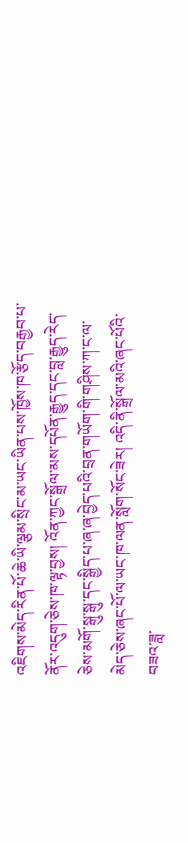འཇིགས་མེད་རིན་པོ་ཆེ་ཡི་ལྕམ་སྲིང་མ་ཡང་ཡིན་པས་ཁྱོས་ཁ་རྩོད་བརྒྱབ་པ་ནོར་འདུག་ཅེས་ཁ་ལྟ་བྱས། འོན་ཀྱང་སྒྲོལ་མས་དཔོན་རྒྱུད་དང་བླ་རྒྱུད་རེད་ཅེས་མགོ་སྒུ་སྒུ་དང་སྒྱིད་པ་ཞ་ཞ་བྱེད་པའི་བྲན་གཡོག་གི་གཤིས་ཀ་ང་ལ་མེད་ཅེས་ཞང་པོ་ལ་ཡང་ཁ་ལན་སློག་སོང་ཟེར། འདི་ནི་སྒྲོལ་མའི་ཞང་པོའི་བཟའ་ཟླ་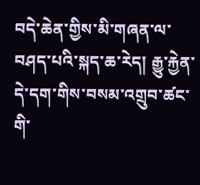བདེ་ཆེན་གྱིས་མི་གཞན་ལ་བཤད་པའི་སྐད་ཆ་རེད། རྒྱུ་རྐྱེན་དེ་དག་གིས་བསམ་འགྲུབ་ཚང་གི་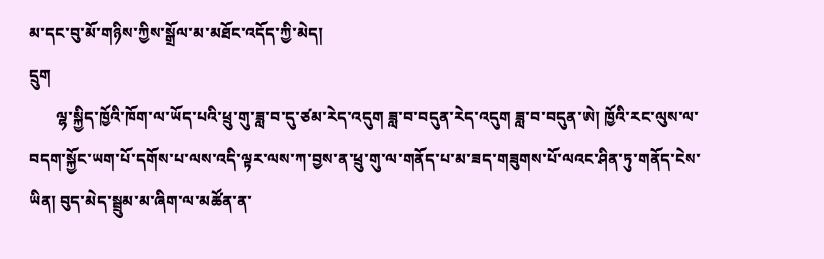མ་དང་བུ་མོ་གཉིས་ཀྱིས་སྒྲོལ་མ་མཐོང་འདོད་ཀྱི་མེད།
དྲུག
       ལྷ་སྐྱིད་ཁྱོའི་ཁོག་ལ་ཡོད་པའི་ཕྲུ་གུ་ཟླ་བ་དུ་ཙམ་རེད་འདུག ཟླ་བ་བདུན་རེད་འདུག ཟླ་བ་བདུན་ཨེ། ཁྱོའི་རང་ལུས་ལ་བདག་སྐྱོང་ཡག་པོ་དགོས་པ་ལས་འདི་ལྟར་ལས་ཀ་བྱས་ན་ཕྲུ་གུ་ལ་གནོད་པ་མ་ཟད་གཟུགས་པོ་ལའང་ཤིན་ཏུ་གནོད་ངེས་ཡིན། བུད་མེད་སྦྲུམ་མ་ཞིག་ལ་མཚོན་ན་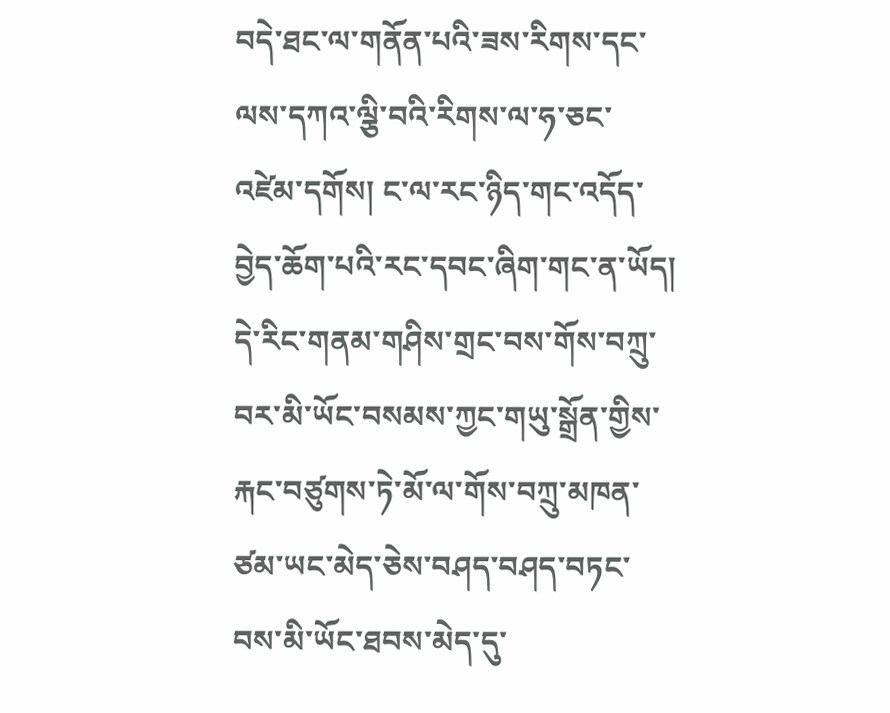བདེ་ཐང་ལ་གནོན་པའི་ཟས་རིགས་དང་ལས་དཀའ་ལྕི་བའི་རིགས་ལ་ཧ་ཅང་འཛེམ་དགོས། ང་ལ་རང་ཉིད་གང་འདོད་བྱེད་ཆོག་པའི་རང་དབང་ཞིག་གང་ན་ཡོད། དེ་རིང་གནམ་གཤིས་གྲང་བས་གོས་བཀྲུ་བར་མི་ཡོང་བསམས་ཀྱང་གཡུ་སྒྲོན་གྱིས་རྐང་བཙུགས་ཏེ་མོ་ལ་གོས་བཀྲུ་མཁན་ཙམ་ཡང་མེད་ཅེས་བཤད་བཤད་བཏང་བས་མི་ཡོང་ཐབས་མེད་དུ་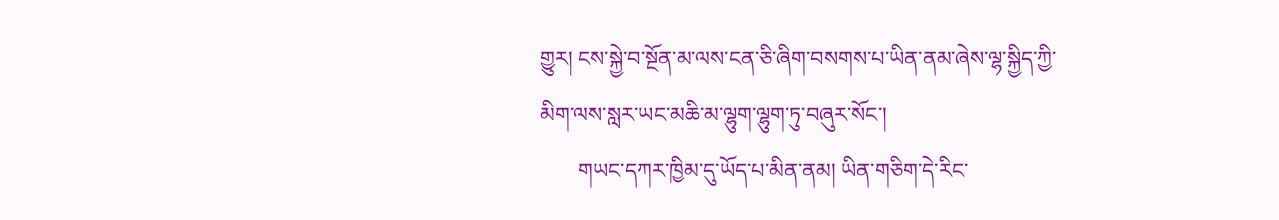གྱུར། ངས་སྐྱེ་བ་སྔོན་མ་ལས་ངན་ཅི་ཞིག་བསགས་པ་ཡིན་ནམ་ཞེས་ལྷ་སྐྱིད་ཀྱི་མིག་ལས་སླར་ཡང་མཆི་མ་ལྷུག་ལྷུག་ཏུ་བཞུར་སོང་།
       གཡང་དཀར་ཁྱིམ་དུ་ཡོད་པ་མིན་ནམ། ཡིན་གཅིག་དེ་རིང་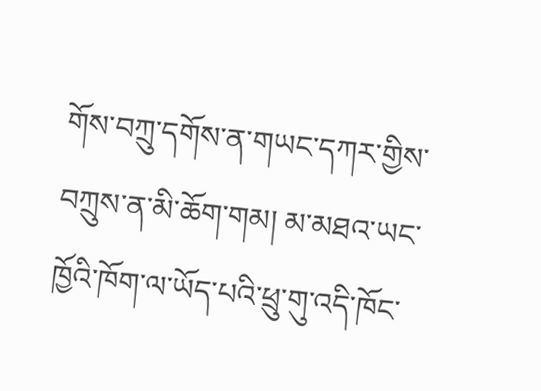གོས་བཀྲུ་དགོས་ན་གཡང་དཀར་གྱིས་བཀྲུས་ན་མི་ཆོག་གམ། མ་མཐའ་ཡང་ཁྱོའི་ཁོག་ལ་ཡོད་པའི་ཕྲུ་གུ་འདི་ཁོང་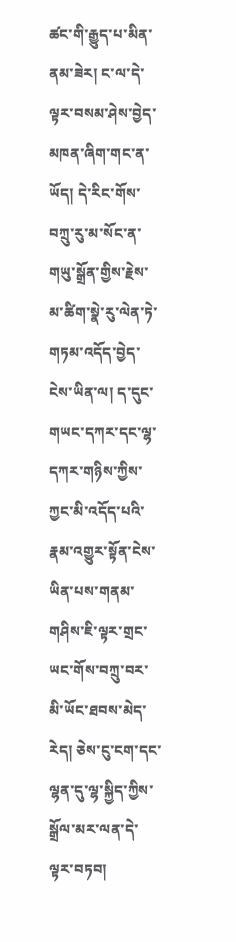ཚང་གི་རྒྱུད་པ་མིན་ནམ་ཟེར། ང་ལ་དེ་ལྟར་བསམ་ཤེས་བྱེད་མཁན་ཞིག་གང་ན་ཡོད། དེ་རིང་གོས་བཀྲུ་རུ་མ་སོང་ན་གཡུ་སྒྲོན་གྱིས་རྗེས་མ་ཚིག་སྣེ་རུ་ལེན་ཏེ་གཏམ་འདོད་བྱེད་ངེས་ཡིན་ལ། ད་དུང་གཡང་དཀར་དང་ལྷ་དཀར་གཉིས་ཀྱིས་ཀྱང་མི་འདོད་པའི་རྣམ་འགྱུར་སྟོན་ངེས་ཡིན་པས་གནམ་གཤིས་ཇི་ལྟར་གྲང་ཡང་གོས་བཀྲུ་བར་མི་ཡོང་ཐབས་མེད་རེད། ཅེས་ངུ་ངག་དང་ལྷན་དུ་ལྷ་སྐྱིད་ཀྱིས་སྒྲོལ་མར་ལན་དེ་ལྟར་བཏབ།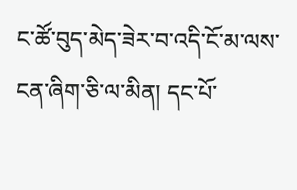ང་ཚོ་བུད་མེད་ཟེར་བ་འདི་ངོ་མ་ལས་ངན་ཞིག་ཅི་ལ་མིན། དང་པོ་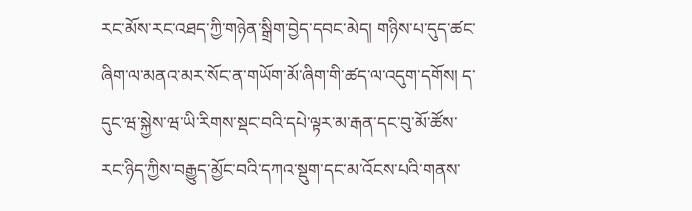རང་མོས་རང་འཐད་ཀྱི་གཉེན་སྒྲིག་བྱེད་དབང་མེད། གཉིས་པ་དུད་ཚང་ཞིག་ལ་མནའ་མར་སོང་ན་གཡོག་མོ་ཞིག་གི་ཚད་ལ་འདུག་དགོས། ད་དུང་ཝ་སྐྱེས་ཝ་ཡི་རིགས་སྡང་བའི་དཔེ་ལྟར་མ་རྒན་དང་བུ་མོ་ཚོས་རང་ཉིད་ཀྱིས་བརྒྱུད་མྱོང་བའི་དཀའ་སྡུག་དང་མ་འོངས་པའི་གནས་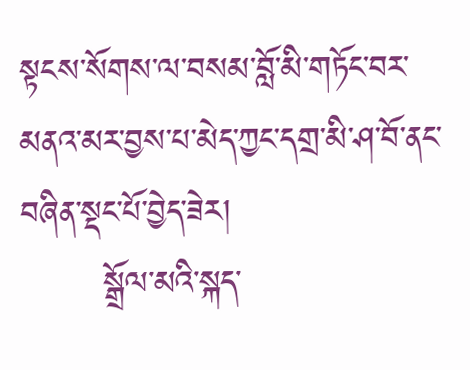སྟངས་སོགས་ལ་བསམ་བློ་མི་གཏོང་བར་མནའ་མར་བྱས་པ་མེད་ཀྱང་དགྲ་མི་ཤ་བོ་ནང་བཞིན་སྡང་པོ་བྱེད་ཟེར།
       སྒྲོལ་མའི་སྐད་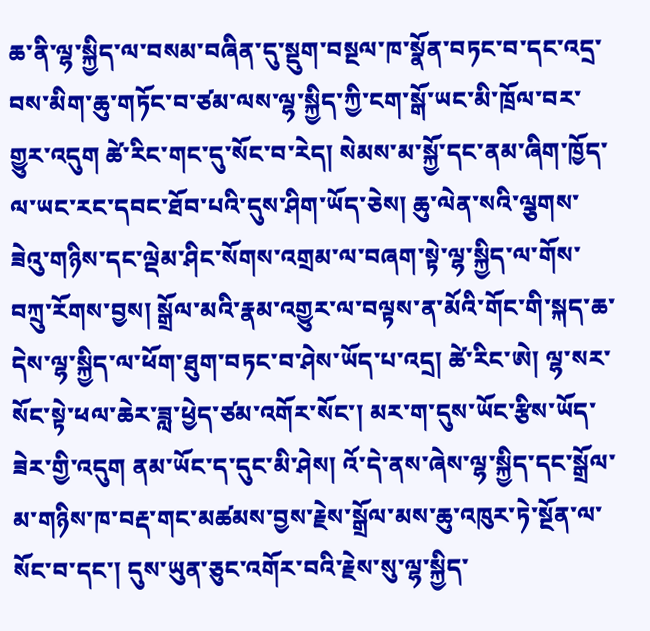ཆ་ནི་ལྷ་སྐྱིད་ལ་བསམ་བཞིན་དུ་སྡུག་བསྔལ་ཁ་སྣོན་བཏང་བ་དང་འདྲ་བས་མིག་ཆུ་གཏོང་བ་ཙམ་ལས་ལྷ་སྐྱིད་ཀྱི་ངག་སྒོ་ཡང་མི་ཁྲོལ་བར་གྱུར་འདུག ཚེ་རིང་གང་དུ་སོང་བ་རེད། སེམས་མ་སྐྱོ་དང་ནམ་ཞིག་ཁྱོད་ལ་ཡང་རང་དབང་ཐོབ་པའི་དུས་ཤིག་ཡོད་ཅེས། ཆུ་ལེན་སའི་ལྕགས་ཟེའུ་གཉིས་དང་ལྡེམ་ཤིང་སོགས་འགྲམ་ལ་བཞག་སྟེ་ལྷ་སྐྱིད་ལ་གོས་བཀྲུ་རོགས་བྱས། སྒྲོལ་མའི་རྣམ་འགྱུར་ལ་བལྟས་ན་མོའི་གོང་གི་སྐད་ཆ་དེས་ལྷ་སྐྱིད་ལ་ཕོག་ཐུག་བཏང་བ་ཤེས་ཡོད་པ་འདྲ། ཚེ་རིང་ཨེ། ལྷ་སར་སོང་སྟེ་ཕལ་ཆེར་ཟླ་ཕྱེད་ཙམ་འགོར་སོང་། མར་ག་དུས་ཡོང་རྩིས་ཡོད་ཟེར་གྱི་འདུག ནམ་ཡོང་ད་དུང་མི་ཤེས། འོ་དེ་ནས་ཞེས་ལྷ་སྐྱིད་དང་སྒྲོལ་མ་གཉིས་ཁ་བརྡ་གང་མཚམས་བྱས་རྗེས་སྒྲོལ་མས་ཆུ་འཁུར་ཏེ་སྔོན་ལ་སོང་བ་དང་། དུས་ཡུན་ཅུང་འགོར་བའི་རྗེས་སུ་ལྷ་སྐྱིད་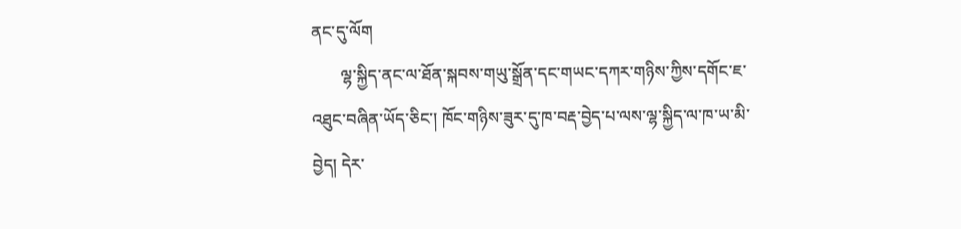ནང་དུ་ལོག
       ལྷ་སྐྱིད་ནང་ལ་ཐོན་སྐབས་གཡུ་སྒྲོན་དང་གཡང་དཀར་གཉིས་ཀྱིས་དགོང་ཇ་འཐུང་བཞིན་ཡོད་ཅིང་། ཁོང་གཉིས་ཟུར་དུ་ཁ་བརྡ་བྱེད་པ་ལས་ལྷ་སྐྱིད་ལ་ཁ་ཡ་མི་བྱེད། དེར་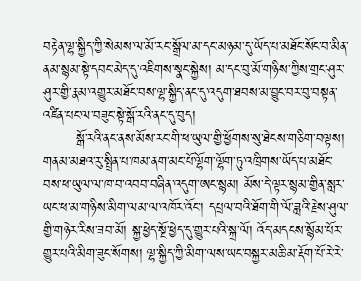བརྟེན་ལྷ་སྐྱིད་ཀྱི་སེམས་ལ་མོ་རང་སྒྲོལ་མ་དང་མཉམ་དུ་ཡོད་པ་མཐོང་སོང་བ་མིན་ནམ་སྙམ་སྟེ་དབང་མེད་དུ་འཇིགས་སྣང་སྐྱེས། མ་དང་བུ་མོ་གཉིས་ཀྱིས་གྲང་ཤུར་ཤུར་གྱི་རྣམ་འགྱུར་མཐོང་བས་ལྷ་སྐྱིད་ནང་དུ་འདུག་ཐབས་མ་བྱུང་བར་བུ་བསྟན་འཛིན་པང་ལ་བཟུང་སྟེ་སྒོ་རའི་ནང་དུ་བུད།
       སྒོ་རའི་ནང་ནས་མོས་རང་གི་ཕ་ཡུལ་གྱི་ཕྱོགས་སུ་ཐེངས་གཅིག་བལྟས། གནམ་མཐའ་རུ་སྤྲིན་པ་ཁམ་ནག་མང་པོ་ལྷོག་ལྷོག་ཏུ་འཁྲིགས་ཡོད་པ་མཐོང་བས་ཕ་ཡུལ་ལ་ཁ་བ་འབབ་བཞིན་འདུག་ཨང་སྙམ། མོས་དེ་ལྟར་སྙམ་གྱིན་སླར་ཡང་ཕ་མ་གཉིས་མིག་ལམ་ལ་འཁོར་འོང་། དཔྲལ་བའི་ཐོག་གི་ལོ་ཟླའི་རྗེས་ཤུལ་གྱི་གཉེར་རིས་ཟབ་མོ། སྐྱ་ཕྱེད་སྔོ་ཕྱེད་དུ་གྱུར་པའི་སྐྲ་ལོ། འོད་མདངས་སྙོམ་པོར་གྱུར་པའི་མིག་ཟུང་སོགས། ལྷ་སྐྱིད་ཀྱི་མིག་ལས་ཡང་བསྐྱར་མཆི་མ་རྡོག་པོ་རེ་རེ་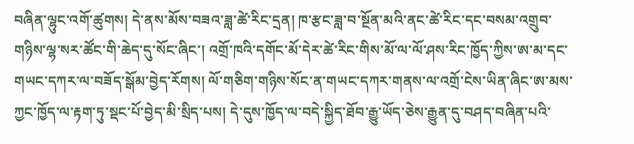བཞིན་ལྷུང་འགོ་ཚུགས། དེ་ནས་མོས་བཟའ་ཟླ་ཚེ་རིང་དྲན། ཁ་རྩང་ཟླ་བ་སྔོན་མའི་ནང་ཚེ་རིང་དང་བསམ་འགྲུབ་གཉིས་ལྷ་སར་ཚོང་གི་ཆེད་དུ་སོང་ཞིང་། འགྲོ་ཁའི་དགོང་མོ་དེར་ཚེ་རིང་གིས་མོ་ལ་ལོ་ཤས་རིང་ཁྱོད་ཀྱིས་ཨ་མ་དང་གཡང་དཀར་ལ་བཟོད་སྒོམ་བྱེད་རོགས། ལོ་གཅིག་གཉིས་སོང་ན་གཡང་དཀར་གནས་ལ་འགྲོ་ངེས་ཡིན་ཞིང་ཨ་མས་ཀྱང་ཁྱོད་ལ་རྟག་ཏུ་སྡང་པོ་བྱེད་མི་སྲིད་པས། དེ་དུས་ཁྱོད་ལ་བདེ་སྐྱིད་ཐོབ་རྒྱུ་ཡོད་ཅེས་རྒྱུན་དུ་བཤད་བཞིན་པའི་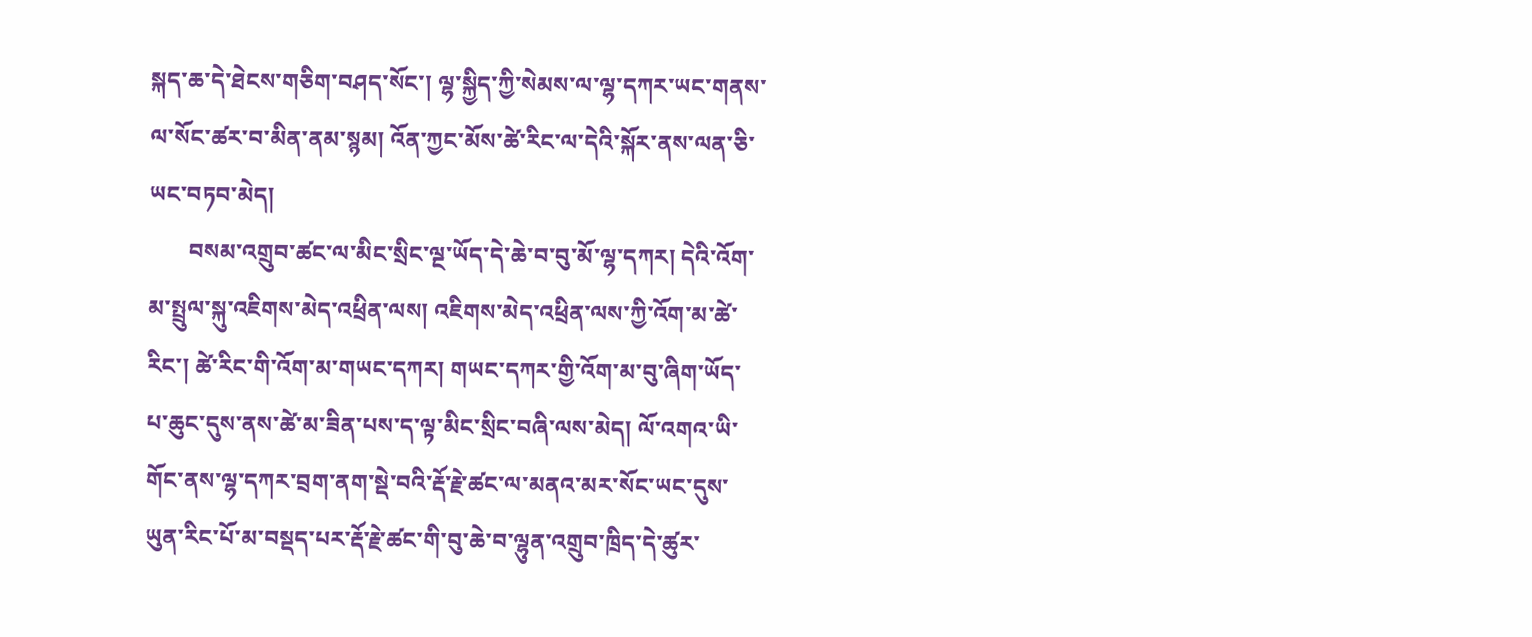སྐད་ཆ་དེ་ཐེངས་གཅིག་བཤད་སོང་། ལྷ་སྐྱིད་ཀྱི་སེམས་ལ་ལྷ་དཀར་ཡང་གནས་ལ་སོང་ཚར་བ་མིན་ནམ་སྙམ། འོན་ཀྱང་མོས་ཚེ་རིང་ལ་དེའི་སྐོར་ནས་ལན་ཅི་ཡང་བཏབ་མེད།
       བསམ་འགྲུབ་ཚང་ལ་མིང་སྲིང་ལྔ་ཡོད་དེ་ཆེ་བ་བུ་མོ་ལྷ་དཀར། དེའི་འོག་མ་སྤྲུལ་སྐུ་འཇིགས་མེད་འཕྲིན་ལས། འཇིགས་མེད་འཕྲིན་ལས་ཀྱི་འོག་མ་ཚེ་རིང་། ཚེ་རིང་གི་འོག་མ་གཡང་དཀར། གཡང་དཀར་གྱི་འོག་མ་བུ་ཞིག་ཡོད་པ་ཆུང་དུས་ནས་ཚེ་མ་ཟིན་པས་ད་ལྟ་མིང་སྲིང་བཞི་ལས་མེད། ལོ་འགའ་ཡི་གོང་ནས་ལྷ་དཀར་བྲག་ནག་སྡེ་བའི་རྡོ་རྗེ་ཚང་ལ་མནའ་མར་སོང་ཡང་དུས་ཡུན་རིང་པོ་མ་བསྡད་པར་རྡོ་རྗེ་ཚང་གི་བུ་ཆེ་བ་ལྷུན་འགྲུབ་ཁྲིད་དེ་ཚུར་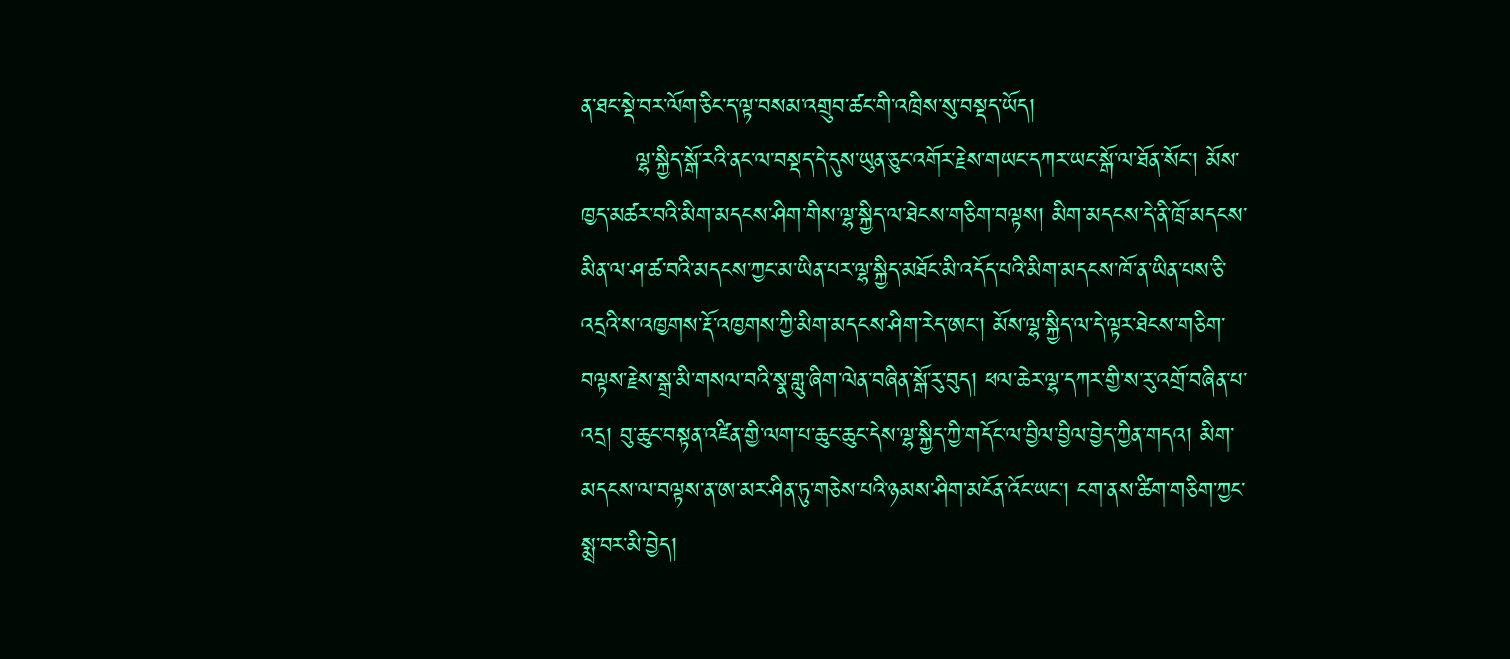ན་ཐང་སྡེ་བར་ལོག་ཅིང་ད་ལྟ་བསམ་འགྲུབ་ཚང་གི་འཁྲིས་སུ་བསྡད་ཡོད།
       ལྷ་སྐྱིད་སྒོ་རའི་ནང་ལ་བསྡད་དེ་དུས་ཡུན་ཅུང་འགོར་རྗེས་གཡང་དཀར་ཡང་སྒོ་ལ་ཐོན་སོང་། མོས་ཁྱད་མཚར་བའི་མིག་མདངས་ཤིག་གིས་ལྷ་སྐྱིད་ལ་ཐེངས་གཅིག་བལྟས། མིག་མདངས་དེ་ནི་ཁྲོ་མདངས་མིན་ལ་ཤ་ཚ་བའི་མདངས་ཀྱང་མ་ཡིན་པར་ལྷ་སྐྱིད་མཐོང་མི་འདོད་པའི་མིག་མདངས་ཁོ་ན་ཡིན་པས་ཅི་འདྲའི་ས་འཁྱགས་རྡོ་འཁྱགས་ཀྱི་མིག་མདངས་ཤིག་རེད་ཨང་། མོས་ལྷ་སྐྱིད་ལ་དེ་ལྟར་ཐེངས་གཅིག་བལྟས་རྗེས་སྒྲ་མི་གསལ་བའི་སྣ་གླུ་ཞིག་ལེན་བཞིན་སྒོ་རུ་བུད། ཕལ་ཆེར་ལྷ་དཀར་གྱི་ས་རུ་འགྲོ་བཞིན་པ་འདྲ། བུ་ཆུང་བསྟན་འཛིན་གྱི་ལག་པ་ཆུང་ཆུང་དེས་ལྷ་སྐྱིད་ཀྱི་གདོང་ལ་བྱིལ་བྱིལ་བྱེད་ཀྱིན་གདའ། མིག་མདངས་ལ་བལྟས་ན་ཨ་མར་ཤིན་ཏུ་གཅེས་པའི་ཉམས་ཤིག་མངོན་འོང་ཡང་། ངག་ནས་ཚིག་གཅིག་ཀྱང་སྨྲ་བར་མི་བྱེད།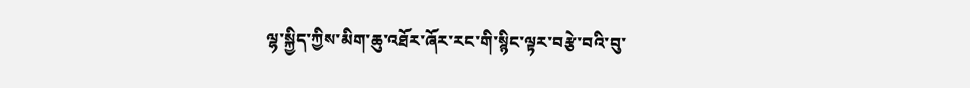ལྷ་སྐྱིད་ཀྱིས་མིག་ཆུ་འཐོར་ཞོར་རང་གི་སྙིང་ལྟར་བརྩེ་བའི་བུ་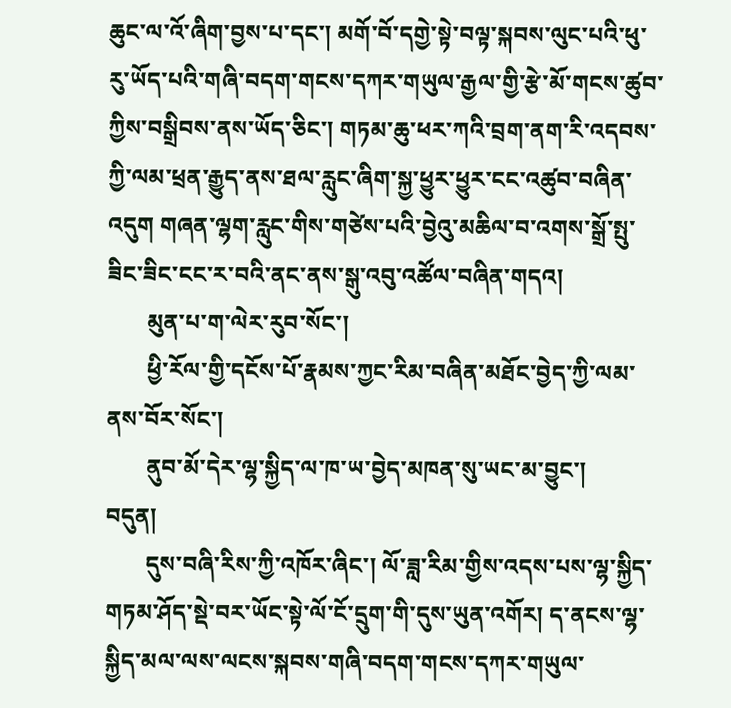ཆུང་ལ་འོ་ཞིག་བྱས་པ་དང་། མགོ་བོ་དགྱེ་སྟེ་བལྟ་སྐབས་ལུང་པའི་ཕུ་རུ་ཡོད་པའི་གཞི་བདག་གངས་དཀར་གཡུལ་རྒྱལ་གྱི་རྩེ་མོ་གངས་ཚུབ་ཀྱིས་བསྒྲིབས་ནས་ཡོད་ཅིང་། གཏམ་ཆུ་ཕར་ཀའི་བྲག་ནག་རི་འདབས་ཀྱི་ལམ་ཕྲན་རྒྱུད་ནས་ཐལ་རླུང་ཞིག་སྐྱ་ཕྱུར་ཕྱུར་ངང་འཚུབ་བཞིན་འདུག གཞན་ལྷག་རླུང་གིས་གཙེས་པའི་བྱེའུ་མཆིལ་བ་འགས་སྒྲོ་སྤུ་ཟིང་ཟིང་ངང་ར་བའི་ནང་ནས་སྒུ་འབུ་འཚོལ་བཞིན་གདའ།
       མུན་པ་ག་ལེར་རུབ་སོང་།
       ཕྱི་རོལ་གྱི་དངོས་པོ་རྣམས་ཀྱང་རིམ་བཞིན་མཐོང་བྱེད་ཀྱི་ལམ་ནས་བོར་སོང་།
       ནུབ་མོ་དེར་ལྷ་སྐྱིད་ལ་ཁ་ཡ་བྱེད་མཁན་སུ་ཡང་མ་བྱུང་།
བདུན།
       དུས་བཞི་རིས་ཀྱི་འཁོར་ཞིང་། ལོ་ཟླ་རིམ་གྱིས་འདས་པས་ལྷ་སྐྱིད་གཏམ་ཤོད་སྡེ་བར་ཡོང་སྟེ་ལོ་ངོ་དྲུག་གི་དུས་ཡུན་འགོར། ད་ནངས་ལྷ་སྐྱིད་མལ་ལས་ལངས་སྐབས་གཞི་བདག་གངས་དཀར་གཡུལ་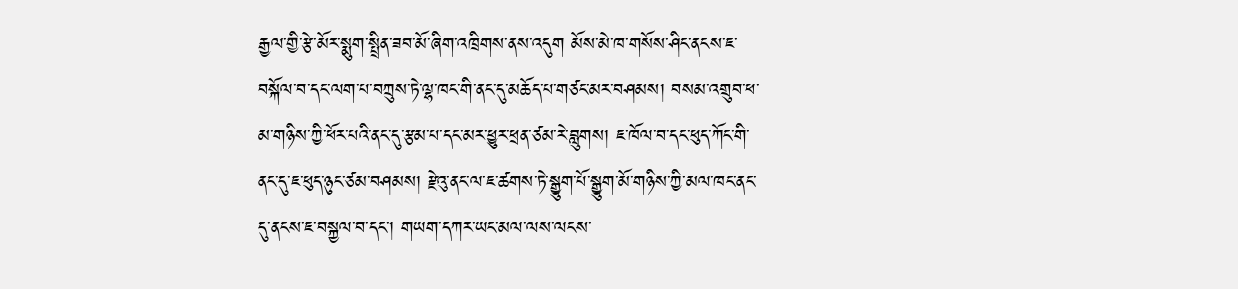རྒྱལ་གྱི་རྩེ་མོར་སྨུག་སྤྲིན་ཟབ་མོ་ཞིག་འཁྲིགས་ནས་འདུག མོས་མེ་ཁ་གསོས་ཤིང་ནངས་ཇ་བསྐོལ་བ་དང་ལག་པ་བཀྲུས་ཏེ་ལྷ་ཁང་གི་ནང་དུ་མཆོད་པ་གཙང་མར་བཤམས། བསམ་འགྲུབ་ཕ་མ་གཉིས་ཀྱི་ཕོར་པའི་ནང་དུ་རྩམ་པ་དང་མར་ཕྱུར་ཕྲན་ཙམ་རེ་བླུགས། ཇ་ཁོལ་བ་དང་ཕུད་ཀོང་གི་ནང་དུ་ཇ་ཕུད་ཉུང་ཙམ་བཤམས། རྫེའུ་ནང་ལ་ཇ་ཚགས་ཏེ་སྒྱུག་པོ་སྒྱུག་མོ་གཉིས་ཀྱི་མལ་ཁང་ནང་དུ་ནངས་ཇ་བསྐྱལ་བ་དང་། གཡག་དཀར་ཡང་མལ་ལས་ལངས་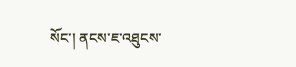སོང་། ནངས་ཇ་འཐུངས་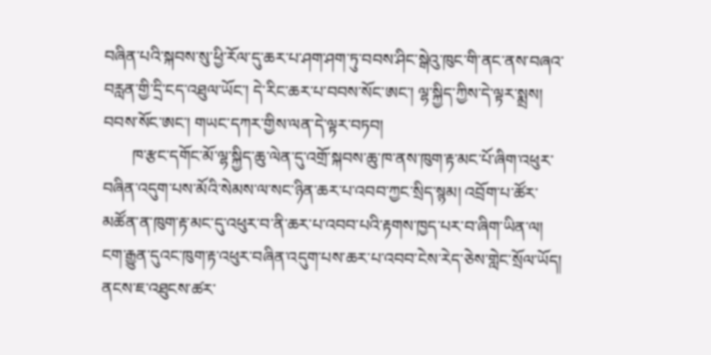བཞིན་པའི་སྐབས་སུ་ཕྱི་རོལ་དུ་ཆར་པ་ཤག་ཤག་ཏུ་བབས་ཤིང་སྒེའུ་ཁུང་གི་ནང་ནས་བཞའ་བརླན་གྱི་དྲི་ངད་འཐུལ་ཡོང་། དེ་རིང་ཆར་པ་བབས་སོང་ཨང་། ལྷ་སྐྱིད་ཀྱིས་དེ་ལྟར་སྨྲས། བབས་སོང་ཨང་། གཡང་དཀར་གྱིས་ལན་དེ་ལྟར་བཏབ།
       ཁ་རྩང་དགོང་མོ་ལྷ་སྐྱིད་ཆུ་ལེན་དུ་འགྲོ་སྐབས་ཆུ་ཁ་ནས་ཁུག་རྟ་མང་པོ་ཞིག་འཕུར་བཞིན་འདུག་པས་མོའི་སེམས་ལ་སང་ཉིན་ཆར་པ་འབབ་ཀྱང་སྲིད་སྙམ། འབྲོག་པ་ཚོར་མཚོན་ན་ཁུག་རྟ་མང་དུ་འཕུར་བ་ནི་ཆར་པ་འབབ་པའི་རྟགས་ཁྱད་པར་བ་ཞིག་ཡིན་ལ། ངག་རྒྱུན་དུའང་ཁུག་རྟ་འཕུར་བཞིན་འདུག་པས་ཆར་པ་འབབ་ངེས་རེད་ཅེས་གླེང་སྲོལ་ཡོད། ནངས་ཇ་འཐུངས་ཚར་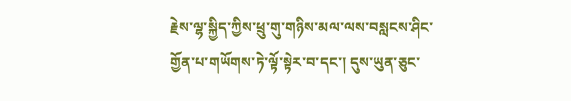རྗེས་ལྷ་སྐྱིད་ཀྱིས་ཕྲུ་གུ་གཉིས་མལ་ལས་བསླངས་ཤིང་གྱོན་པ་གཡོགས་ཏེ་ལྟོ་སྟེར་བ་དང་། དུས་ཡུན་ཅུང་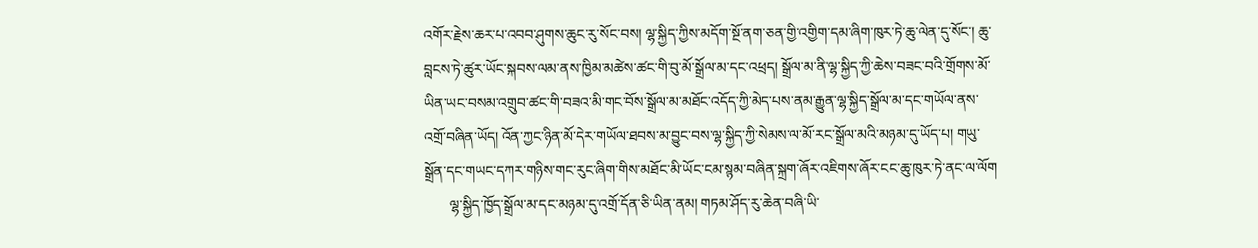འགོར་རྗེས་ཆར་པ་འབབ་ཤུགས་ཆུང་རུ་སོང་བས། ལྷ་སྐྱིད་ཀྱིས་མདོག་སྔོ་ནག་ཅན་གྱི་འགྱིག་དམ་ཞིག་ཁུར་ཏེ་ཆུ་ལེན་དུ་སོང་། ཆུ་བླངས་ཏེ་ཚུར་ཡོང་སྐབས་ལམ་ནས་ཁྱིམ་མཚེས་ཚང་གི་བུ་མོ་སྒྲོལ་མ་དང་འཕྲད། སྒྲོལ་མ་ནི་ལྷ་སྐྱིད་ཀྱི་ཆེས་བཟང་བའི་གྲོགས་མོ་ཡིན་ཡང་བསམ་འགྲུབ་ཚང་གི་བཟའ་མི་གང་བོས་སྒྲོལ་མ་མཐོང་འདོད་ཀྱི་མེད་པས་ནམ་རྒྱུན་ལྷ་སྐྱིད་སྒྲོལ་མ་དང་གཡོལ་ནས་འགྲོ་བཞིན་ཡོད། འོན་ཀྱང་ཉིན་མོ་དེར་གཡོལ་ཐབས་མ་བྱུང་བས་ལྷ་སྐྱིད་ཀྱི་སེམས་ལ་མོ་རང་སྒྲོལ་མའི་མཉམ་དུ་ཡོད་པ། གཡུ་སྒྲོན་དང་གཡང་དཀར་གཉིས་གང་རུང་ཞིག་གིས་མཐོང་མི་ཡོང་ངམ་སྙམ་བཞིན་སྐྲག་ཞོར་འཇིགས་ཞོར་ངང་ཆུ་ཁུར་ཏེ་ནང་ལ་ལོག
       ལྷ་སྐྱིད་ཁྱོད་སྒྲོལ་མ་དང་མཉམ་དུ་འགྲོ་དོན་ཅི་ཡིན་ནམ། གཏམ་ཤོད་རུ་ཆེན་བཞི་ཡི་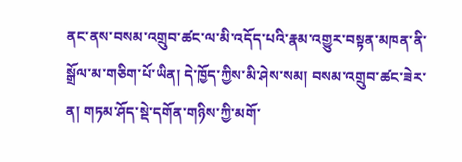ནང་ནས་བསམ་འགྲུབ་ཚང་ལ་མི་འདོད་པའི་རྣམ་འགྱུར་བསྟན་མཁན་ནི་སྒྲོལ་མ་གཅིག་པོ་ཡིན། དེ་ཁྱོད་ཀྱིས་མི་ཤེས་སམ། བསམ་འགྲུབ་ཚང་ཟེར་ན། གཏམ་ཤོད་སྡེ་དགོན་གཉིས་ཀྱི་མགོ་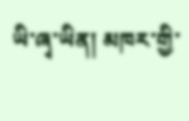ཡི་ཞྭ་ཡིན། མཁར་གྱི་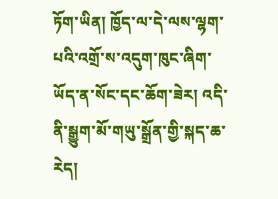ཏོག་ཡིན། ཁྱོད་ལ་དེ་ལས་ལྷག་པའི་འགྲོ་ས་འདུག་ཁུང་ཞིག་ཡོད་ན་སོང་དང་ཆོག་ཟེར། འདི་ནི་སྒྱུག་མོ་གཡུ་སྒྲོན་གྱི་སྐད་ཆ་རེད།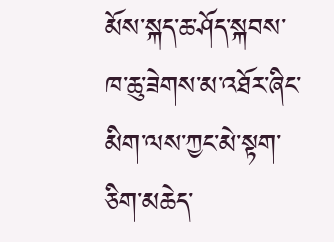མོས་སྐད་ཆ་ཤོད་སྐབས་ཁ་ཆུ་ཟེགས་མ་འཐོར་ཞིང་མིག་ལས་ཀྱང་མེ་སྟག་ཅིག་མཆེད་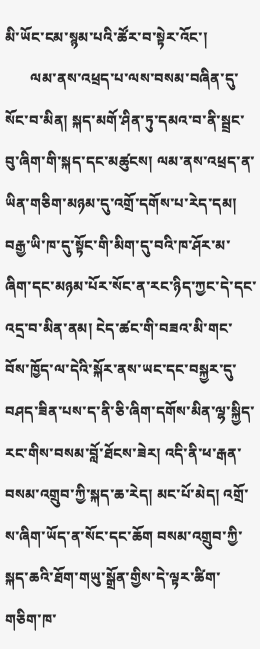མི་ཡོང་ངམ་སྙམ་པའི་ཚོར་བ་སྟེར་འོང་།
       ལམ་ནས་འཕྲད་པ་ལས་བསམ་བཞིན་དུ་སོང་བ་མིན། སྐད་མགོ་ཤིན་ཏུ་དམའ་བ་ནི་སྦྲང་བུ་ཞིག་གི་སྐད་དང་མཚུངས། ལམ་ནས་འཕྲད་ན་ཡིན་གཅིག་མཉམ་དུ་འགྲོ་དགོས་པ་རེད་དམ། བརྒྱ་ཡི་ཁ་དུ་སྟོང་གི་མིག་དུ་བའི་ཁ་ཤོར་མ་ཞིག་དང་མཉམ་པོར་སོང་ན་རང་ཉིད་ཀྱང་དེ་དང་འདྲ་བ་མིན་ནམ། ངེད་ཚང་གི་བཟའ་མི་གང་བོས་ཁྱོད་ལ་དེའི་སྐོར་ནས་ཡང་དང་བསྐྱར་དུ་བཤད་ཟིན་པས་ད་ནི་ཅི་ཞིག་དགོས་མིན་ལྷ་སྐྱིད་རང་གིས་བསམ་བློ་ཐོངས་ཟེར། འདི་ནི་ཕ་རྒན་བསམ་འགྲུབ་ཀྱི་སྐད་ཆ་རེད། མང་པོ་མེད། འགྲོ་ས་ཞིག་ཡོད་ན་སོང་དང་ཆོག བསམ་འགྲུབ་ཀྱི་སྐད་ཆའི་ཐོག་གཡུ་སྒྲོན་གྱིས་དེ་ལྟར་ཚིག་གཅིག་ཁ་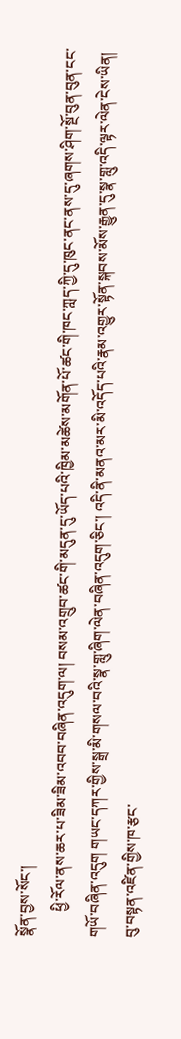སྣོན་བྱས་སོང་།
       ཕྱི་རོལ་ནས་ཆར་པ་ཟིམ་ཟིམ་འབབ་བཞིན་འདུག་ལ། བསམ་འགྲུབ་ཚང་གི་མདུན་དུ་ཡོད་པའི་ཁྱིམ་མཚེས་མགོན་པོ་ཚང་གི་ཁང་ཀླད་ཀྱི་དུ་ཁུང་ནང་ནས་དུ་ཞགས་ཤིག་སྔོ་བུན་བུན་ངང་གཡོ་བཞིན་འདུག གཡང་དཀར་གྱིས་སྒྲ་མི་གསལ་བའི་སྣ་གླུ་ཞིག་ལེན་བཞིན་འདུག་ཅིང་། འདི་ནི་མནའ་མར་མི་འདོད་པའི་རྣམ་འགྱུར་སྟོན་སྐབས་མོས་རྒྱུན་དུ་སྣ་གླུ་འདི་ལྟར་ལེན་ངེས་ཡིན། བུ་བསྟན་འཛིན་གྱིས་ཁ་རྩང་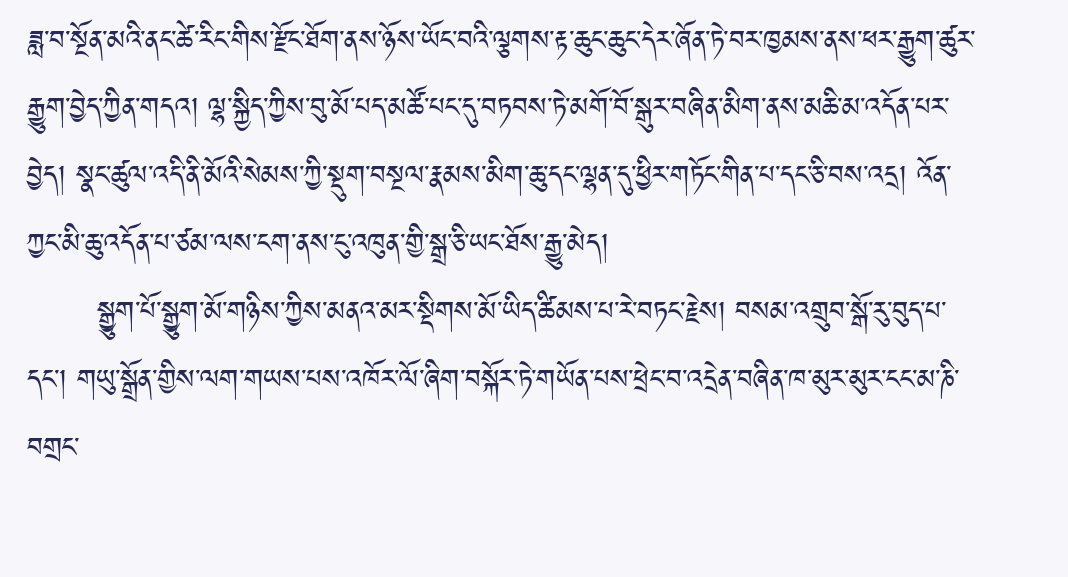ཟླ་བ་སྔོན་མའི་ནང་ཚེ་རིང་གིས་རྫོང་ཐོག་ནས་ཉོས་ཡོང་བའི་ལྕགས་རྟ་ཆུང་ཆུང་དེར་ཞོན་ཏེ་བར་ཁྱམས་ནས་ཕར་རྒྱུག་ཚུར་རྒྱུག་བྱེད་ཀྱིན་གདའ། ལྷ་སྐྱིད་ཀྱིས་བུ་མོ་པད་མཚོ་པང་དུ་བཏབས་ཏེ་མགོ་བོ་སྒུར་བཞིན་མིག་ནས་མཆི་མ་འདོན་པར་བྱེད། སྣང་ཚུལ་འདི་ནི་མོའི་སེམས་ཀྱི་སྡུག་བསྔལ་རྣམས་མིག་ཆུ་དང་ལྷན་དུ་ཕྱིར་གཏོང་གིན་པ་དང་ཅི་བས་འདྲ། འོན་ཀྱང་མི་ཆུ་འདོན་པ་ཙམ་ལས་ངག་ནས་ངུ་འཁུན་གྱི་སྒྲ་ཅི་ཡང་ཐོས་རྒྱུ་མེད།
       སྒྱུག་པོ་སྒྱུག་མོ་གཉིས་ཀྱིས་མནའ་མར་སྡིགས་མོ་ཡིད་ཚིམས་པ་རེ་བཏང་རྗེས། བསམ་འགྲུབ་སྒོ་རུ་བུད་པ་དང་། གཡུ་སྒྲོན་གྱིས་ལག་གཡས་པས་འཁོར་ལོ་ཞིག་བསྐོར་ཏེ་གཡོན་པས་ཕྲེང་བ་འདྲེན་བཞིན་ཁ་མུར་མུར་ངང་མ་ཎི་བགྲང་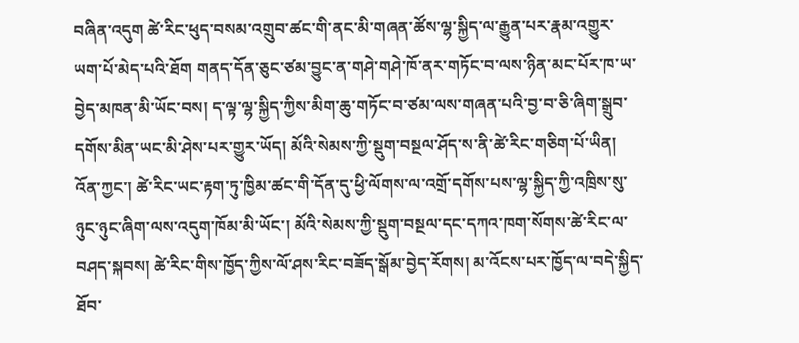བཞིན་འདུག ཚེ་རིང་ཕུད་བསམ་འགྲུབ་ཚང་གི་ནང་མི་གཞན་ཚོས་ལྷ་སྐྱིད་ལ་རྒྱུན་པར་རྣམ་འགྱུར་ཡག་པོ་མེད་པའི་ཐོག གནད་དོན་ཅུང་ཙམ་བྱུང་ན་གཤེ་གཤེ་ཁོ་ནར་གཏོང་བ་ལས་ཉིན་མང་པོར་ཁ་ཡ་བྱེད་མཁན་མི་ཡོང་བས། ད་ལྟ་ལྷ་སྐྱིད་ཀྱིས་མིག་ཆུ་གཏོང་བ་ཙམ་ལས་གཞན་པའི་བྱ་བ་ཅི་ཞིག་སྒྲུབ་དགོས་མིན་ཡང་མི་ཤེས་པར་གྱུར་ཡོད། མོའི་སེམས་ཀྱི་སྡུག་བསྔལ་ཤོད་ས་ནི་ཚེ་རིང་གཅིག་པོ་ཡིན། འོན་ཀྱང་། ཚེ་རིང་ཡང་རྟག་ཏུ་ཁྱིམ་ཚང་གི་དོན་དུ་ཕྱི་ལོགས་ལ་འགྲོ་དགོས་པས་ལྷ་སྐྱིད་ཀྱི་འཁྲིས་སུ་ཉུང་ཉུང་ཞིག་ལས་འདུག་ཁོམ་མི་ཡོང་། མོའི་སེམས་ཀྱི་སྡུག་བསྔལ་དང་དཀའ་ཁག་སོགས་ཚེ་རིང་ལ་བཤད་སྐབས། ཚེ་རིང་གིས་ཁྱོད་ཀྱིས་ལོ་ཤས་རིང་བཟོད་སྒོམ་བྱེད་རོགས། མ་འོངས་པར་ཁྱོད་ལ་བདེ་སྐྱིད་ཐོབ་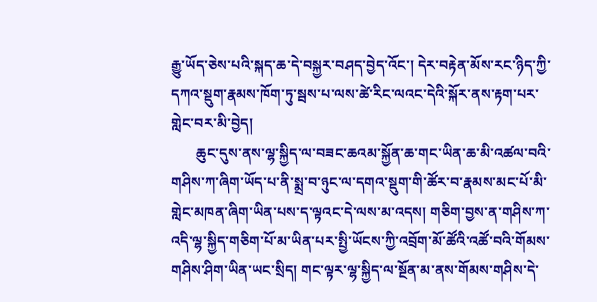རྒྱུ་ཡོད་ཅེས་པའི་སྐད་ཆ་དེ་བསྐྱར་བཤད་བྱེད་འོང་། དེར་བརྟེན་མོས་རང་ཉིད་ཀྱི་དཀའ་སྡུག་རྣམས་ཁོག་ཏུ་སྦས་པ་ལས་ཚེ་རིང་ལའང་དེའི་སྐོར་ནས་རྟག་པར་གླེང་བར་མི་བྱེད།
       ཆུང་དུས་ནས་ལྷ་སྐྱིད་ལ་བཟང་ཆའམ་སྐྱོན་ཆ་གང་ཡིན་ཆ་མི་འཚལ་བའི་གཤིས་ཀ་ཞིག་ཡོད་པ་ནི་སྨྲ་བ་ཉུང་ལ་དགའ་སྡུག་གི་ཚོར་བ་རྣམས་མང་པོ་མི་གླེང་མཁན་ཞིག་ཡིན་པས་ད་ལྟའང་དེ་ལས་མ་འདས། གཅིག་བྱས་ན་གཤིས་ཀ་འདི་ལྷ་སྐྱིད་གཅིག་པོ་མ་ཡིན་པར་སྤྱི་ཡོངས་ཀྱི་འབྲོག་མོ་ཚོའི་འཚོ་བའི་གོམས་གཤིས་ཤིག་ཡིན་ཡང་སྲིད། གང་ལྟར་ལྷ་སྐྱིད་ལ་སྔོན་མ་ནས་གོམས་གཤིས་དེ་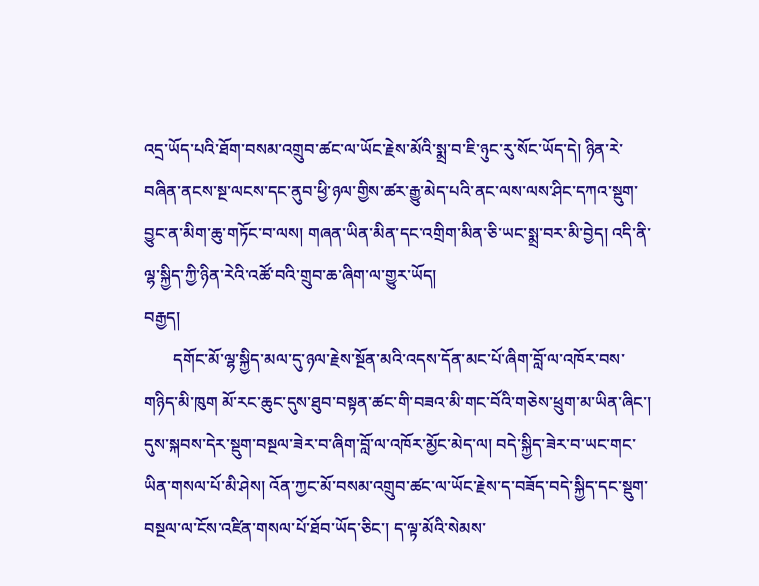འདྲ་ཡོད་པའི་ཐོག་བསམ་འགྲུབ་ཚང་ལ་ཡོང་རྗེས་མོའི་སྨྲ་བ་ཇི་ཉུང་རུ་སོང་ཡོད་དེ། ཉིན་རེ་བཞིན་ནངས་སྔ་ལངས་དང་ནུབ་ཕྱི་ཉལ་གྱིས་ཚར་རྒྱུ་མེད་པའི་ནང་ལས་ལས་ཤིང་དཀའ་སྡུག་བྱུང་ན་མིག་ཆུ་གཏོང་བ་ལས། གཞན་ཡིན་མིན་དང་འགྲིག་མིན་ཅི་ཡང་སྨྲ་བར་མི་བྱེད། འདི་ནི་ལྷ་སྐྱིད་ཀྱི་ཉིན་རེའི་འཚོ་བའི་གྲུབ་ཆ་ཞིག་ལ་གྱུར་ཡོད།
བརྒྱད།
       དགོང་མོ་ལྷ་སྐྱིད་མལ་དུ་ཉལ་རྗེས་སྔོན་མའི་འདས་དོན་མང་པོ་ཞིག་བློ་ལ་འཁོར་བས་གཉིད་མི་ཁུག མོ་རང་ཆུང་དུས་ཐུབ་བསྟན་ཚང་གི་བཟའ་མི་གང་བོའི་གཅེས་ཕྲུག་མ་ཡིན་ཞིང་། དུས་སྐབས་དེར་སྡུག་བསྔལ་ཟེར་བ་ཞིག་བློ་ལ་འཁོར་མྱོང་མེད་ལ། བདེ་སྐྱིད་ཟེར་བ་ཡང་གང་ཡིན་གསལ་པོ་མི་ཤེས། འོན་ཀྱང་མོ་བསམ་འགྲུབ་ཚང་ལ་ཡོང་རྗེས་ད་བཟོད་བདེ་སྐྱིད་དང་སྡུག་བསྔལ་ལ་ངོས་འཛིན་གསལ་པོ་ཐོབ་ཡོད་ཅིང་། ད་ལྟ་མོའི་སེམས་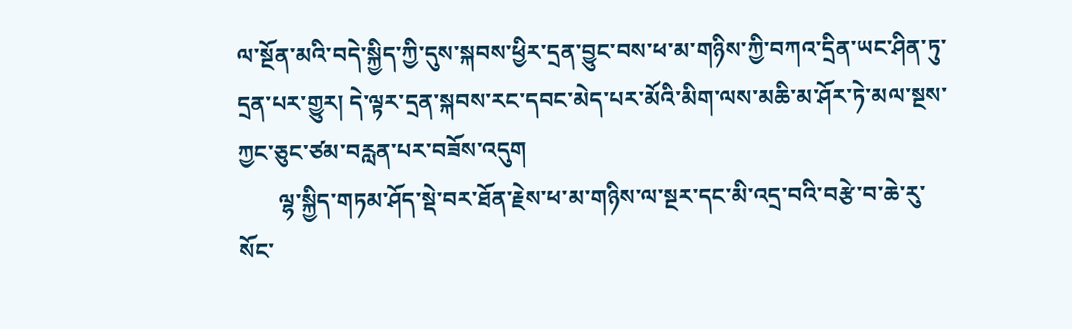ལ་སྔོན་མའི་བདེ་སྐྱིད་ཀྱི་དུས་སྐབས་ཕྱིར་དྲན་བྱུང་བས་ཕ་མ་གཉིས་ཀྱི་བཀའ་དྲིན་ཡང་ཤིན་ཏུ་དྲན་པར་གྱུར། དེ་ལྟར་དྲན་སྐབས་རང་དབང་མེད་པར་མོའི་མིག་ལས་མཆི་མ་ཤོར་ཏེ་མལ་སྔས་ཀྱང་ཅུང་ཙམ་བརླན་པར་བཟོས་འདུག
       ལྷ་སྐྱིད་གཏམ་ཤོད་སྡེ་བར་ཐོན་རྗེས་ཕ་མ་གཉིས་ལ་སྔར་དང་མི་འདྲ་བའི་བརྩེ་བ་ཆེ་རུ་སོང་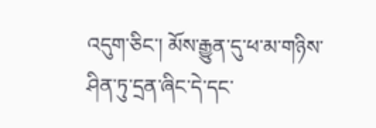འདུག་ཅིང་། མོས་རྒྱུན་དུ་ཕ་མ་གཉིས་ཤིན་ཏུ་དྲན་ཞིང་དེ་དང་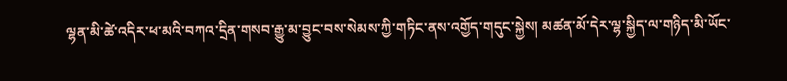ལྷན་མི་ཚེ་འདིར་ཕ་མའི་བཀའ་དྲིན་གསབ་རྒྱུ་མ་བྱུང་བས་སེམས་ཀྱི་གཏིང་ནས་འགྱོད་གདུང་སྐྱེས། མཚན་མོ་དེར་ལྷ་སྐྱིད་ལ་གཉིད་མི་ཡོང་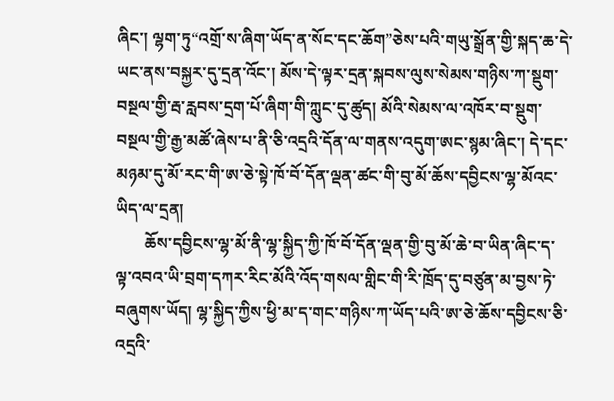ཞིང་། ལྷག་ཏུ“འགྲོ་ས་ཞིག་ཡོད་ན་སོང་དང་ཆོག”ཅེས་པའི་གཡུ་སྒྲོན་གྱི་སྐད་ཆ་དེ་ཡང་ནས་བསྐྱར་དུ་དྲན་འོང་། མོས་དེ་ལྟར་དྲན་སྐབས་ལུས་སེམས་གཉིས་ཀ་སྡུག་བསྔལ་གྱི་རྦ་རླབས་དྲག་པོ་ཞིག་གི་ཀླུང་དུ་ཚུད། མོའི་སེམས་ལ་འཁོར་བ་སྡུག་བསྔལ་གྱི་རྒྱ་མཚོ་ཞེས་པ་ནི་ཅི་འདྲའི་དོན་ལ་གནས་འདུག་ཨང་སྙམ་ཞིང་། དེ་དང་མཉམ་དུ་མོ་རང་གི་ཨ་ཅེ་སྟེ་ཁོ་བོ་དོན་ལྡན་ཚང་གི་བུ་མོ་ཆོས་དབྱིངས་ལྷ་མོའང་ཡིད་ལ་དྲན།
       ཆོས་དབྱིངས་ལྷ་མོ་ནི་ལྷ་སྐྱིད་ཀྱི་ཁོ་བོ་དོན་ལྡན་གྱི་བུ་མོ་ཆེ་བ་ཡིན་ཞིང་ད་ལྟ་འབའ་ཡི་བྲག་དཀར་རིང་མོའི་འོད་གསལ་གླིང་གི་རི་ཁྲོད་དུ་བཙུན་མ་བྱས་ཏེ་བཞུགས་ཡོད། ལྷ་སྐྱིད་ཀྱིས་ཕྱི་མ་ད་གང་གཉིས་ཀ་ཡོད་པའི་ཨ་ཅེ་ཆོས་དབྱིངས་ཅི་འདྲའི་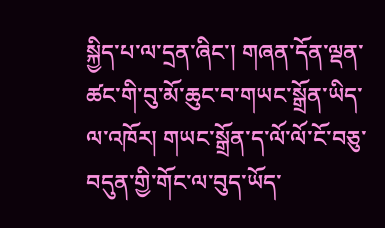སྐྱིད་པ་ལ་དྲན་ཞིང་། གཞན་དོན་ལྡན་ཚང་གི་བུ་མོ་ཆུང་བ་གཡང་སྒྲོན་ཡིད་ལ་འཁོར། གཡང་སྒྲོན་ད་ལོ་ལོ་ངོ་བཅུ་བདུན་གྱི་གོང་ལ་བུད་ཡོད་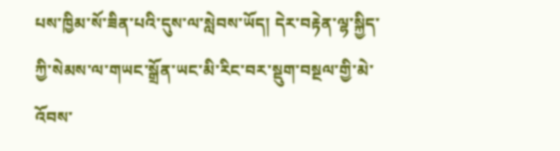པས་ཁྱིམ་སོ་ཟིན་པའི་དུས་ལ་སླེབས་ཡོད། དེར་བརྟེན་ལྷ་སྐྱིད་ཀྱི་སེམས་ལ་གཡང་སྒྲོན་ཡང་མི་རིང་བར་སྡུག་བསྔལ་གྱི་མེ་འོབས་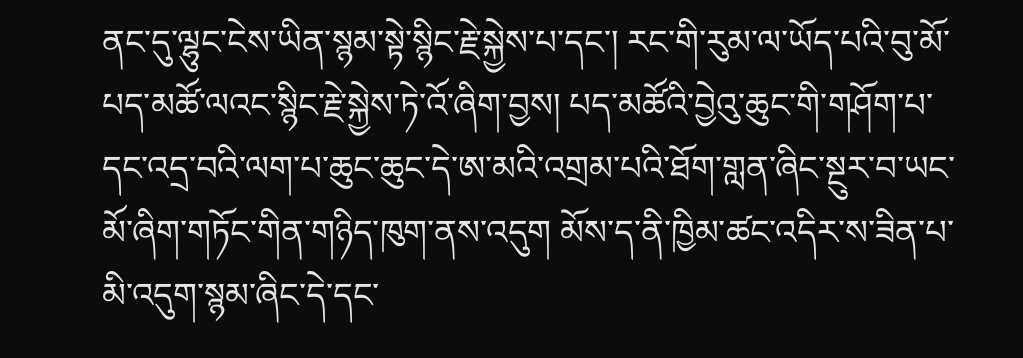ནང་དུ་ལྷུང་ངེས་ཡིན་སྙམ་སྟེ་སྙིང་རྗེ་སྐྱེས་པ་དང་། རང་གི་རུམ་ལ་ཡོད་པའི་བུ་མོ་པད་མཚོ་ལའང་སྙིང་རྗེ་སྐྱེས་ཏེ་འོ་ཞིག་བྱས། པད་མཚོའི་བྱེའུ་ཆུང་གི་གཤོག་པ་དང་འདྲ་བའི་ལག་པ་ཆུང་ཆུང་དེ་ཨ་མའི་འགྲམ་པའི་ཐོག་གླན་ཞིང་སྔུར་བ་ཡང་མོ་ཞིག་གཏོང་གིན་གཉིད་ཁུག་ནས་འདུག མོས་ད་ནི་ཁྱིམ་ཚང་འདིར་ས་ཟིན་པ་མི་འདུག་སྙམ་ཞིང་དེ་དང་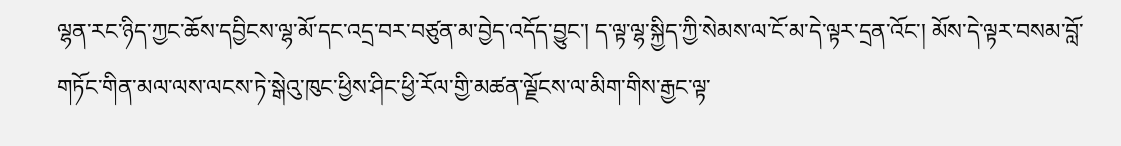ལྷན་རང་ཉིད་ཀྱང་ཆོས་དབྱིངས་ལྷ་མོ་དང་འདྲ་བར་བཙུན་མ་བྱེད་འདོད་བྱུང་། ད་ལྟ་ལྷ་སྐྱིད་ཀྱི་སེམས་ལ་ངོ་མ་དེ་ལྟར་དྲན་འོང་། མོས་དེ་ལྟར་བསམ་བློ་གཏོང་གིན་མལ་ལས་ལངས་ཏེ་སྒེའུ་ཁུང་ཕྱིས་ཤིང་ཕྱི་རོལ་གྱི་མཚན་ལྗོངས་ལ་མིག་གིས་རྒྱང་ལྟ་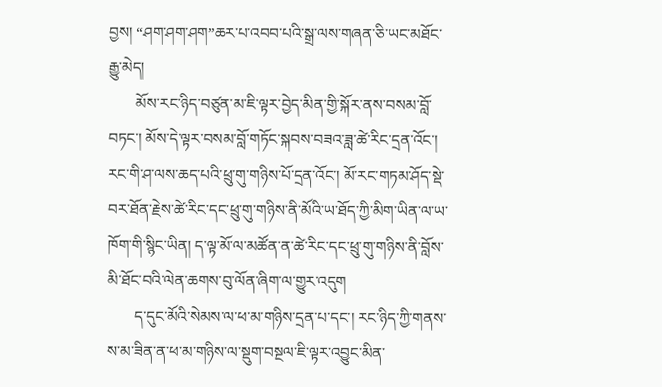བྱས། “ཤག་ཤག་ཤག”ཆར་པ་འབབ་པའི་སྒྲ་ལས་གཞན་ཅི་ཡང་མཐོང་རྒྱུ་མེད།
       མོས་རང་ཉིད་བཙུན་མ་ཇི་ལྟར་བྱེད་མིན་གྱི་སྐོར་ནས་བསམ་བློ་བཏང་། མོས་དེ་ལྟར་བསམ་བློ་གཏོང་སྐབས་བཟའ་ཟླ་ཚེ་རིང་དྲན་འོང་། རང་གི་ཤ་ལས་ཆད་པའི་ཕྲུ་གུ་གཉིས་པོ་དྲན་འོང་། མོ་རང་གཏམ་ཤོད་སྡེ་བར་ཐོན་རྗེས་ཚེ་རིང་དང་ཕྲུ་གུ་གཉིས་ནི་མོའི་ཡ་ཐོད་ཀྱི་མིག་ཡིན་ལ་ཡ་ཁོག་གི་སྙིང་ཡིན། ད་ལྟ་མོ་ལ་མཚོན་ན་ཚེ་རིང་དང་ཕྲུ་གུ་གཉིས་ནི་བློས་མི་ཐོང་བའི་ལེན་ཆགས་བུ་ལོན་ཞིག་ལ་གྱུར་འདུག
       ད་དུང་མོའི་སེམས་ལ་ཕ་མ་གཉིས་དྲན་པ་དང་། རང་ཉིད་ཀྱི་གནས་ས་མ་ཟིན་ན་ཕ་མ་གཉིས་ལ་སྡུག་བསྔལ་ཇི་ལྟར་འབྱུང་མིན་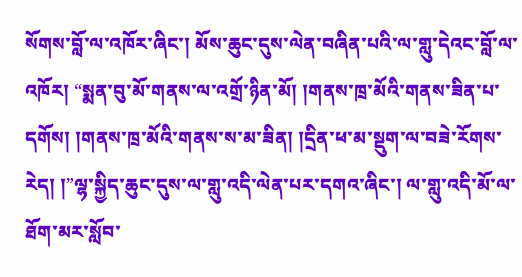སོགས་བློ་ལ་འཁོར་ཞིང་། མོས་ཆུང་དུས་ལེན་བཞིན་པའི་ལ་གླུ་དེའང་བློ་ལ་འཁོར། “སྨན་བུ་མོ་གནས་ལ་འགྲོ་ཉིན་མོ། །གནས་ཁྲ་མོའི་གནས་ཟིན་པ་དགོས། །གནས་ཁྲ་མོའི་གནས་ས་མ་ཟིན། །དྲིན་ཕ་མ་སྡུག་ལ་བཟེ་རོགས་རེད། །”ལྷ་སྐྱིད་ཆུང་དུས་ལ་གླུ་འདི་ལེན་པར་དགའ་ཞིང་། ལ་གླུ་འདི་མོ་ལ་ཐོག་མར་སློབ་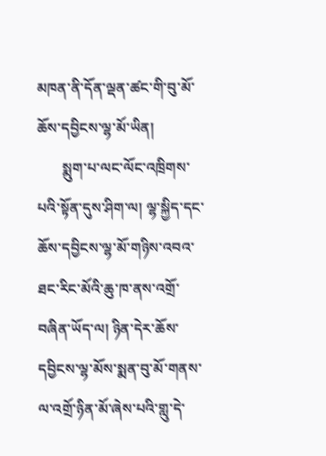མཁན་ནི་དོན་ལྡན་ཚང་གི་བུ་མོ་ཆོས་དབྱིངས་ལྷ་མོ་ཡིན།
       སྨུག་པ་ལང་ལོང་འཁྲིགས་པའི་སྟོན་དུས་ཤིག་ལ། ལྷ་སྐྱིད་དང་ཆོས་དབྱིངས་ལྷ་མོ་གཉིས་འབའ་ཐང་རིང་མོའི་ཆུ་ཁ་ནས་འགྲོ་བཞིན་ཡོད་ལ། ཉིན་དེར་ཆོས་དབྱིངས་ལྷ་མོས་སྨན་བུ་མོ་གནས་ལ་འགྲོ་ཉིན་མོ་ཞེས་པའི་གླུ་དེ་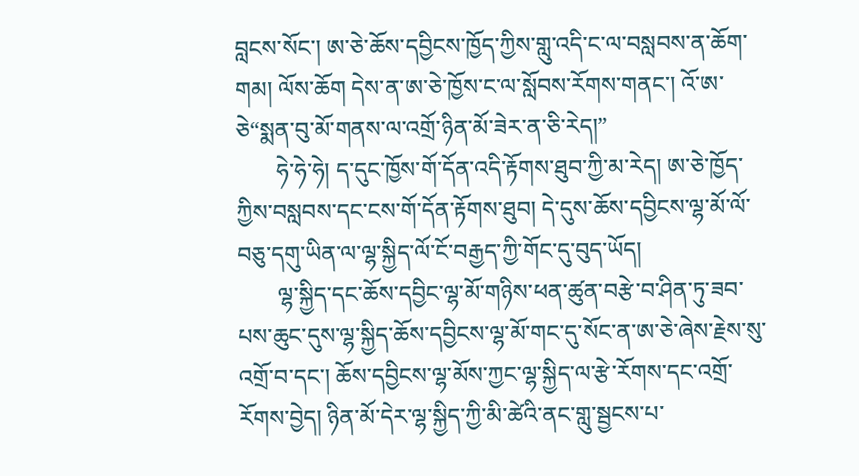བླངས་སོང་། ཨ་ཅེ་ཆོས་དབྱིངས་ཁྱོད་ཀྱིས་གླུ་འདི་ང་ལ་བསླབས་ན་ཆོག་གམ། ལོས་ཆོག དེས་ན་ཨ་ཅེ་ཁྱོས་ང་ལ་སློབས་རོགས་གནང་། འོ་ཨ་ཅེ“སྨན་བུ་མོ་གནས་ལ་འགྲོ་ཉིན་མོ་ཟེར་ན་ཅི་རེད།”
       ཧེ་ཧེ་ཧེ། ད་དུང་ཁྱོས་གོ་དོན་འདི་རྟོགས་ཐུབ་ཀྱི་མ་རེད། ཨ་ཅེ་ཁྱོད་ཀྱིས་བསླབས་དང་ངས་གོ་དོན་རྟོགས་ཐུབ། དེ་དུས་ཆོས་དབྱིངས་ལྷ་མོ་ལོ་བཅུ་དགུ་ཡིན་ལ་ལྷ་སྐྱིད་ལོ་ངོ་བརྒྱད་ཀྱི་གོང་དུ་བུད་ཡོད།
       ལྷ་སྐྱིད་དང་ཆོས་དབྱིང་ལྷ་མོ་གཉིས་ཕན་ཚུན་བརྩེ་བ་ཤིན་ཏུ་ཟབ་པས་ཆུང་དུས་ལྷ་སྐྱིད་ཆོས་དབྱིངས་ལྷ་མོ་གང་དུ་སོང་ན་ཨ་ཅེ་ཞེས་རྗེས་སུ་འགྲོ་བ་དང་། ཆོས་དབྱིངས་ལྷ་མོས་ཀྱང་ལྷ་སྐྱིད་ལ་རྩེ་རོགས་དང་འགྲོ་རོགས་བྱེད། ཉིན་མོ་དེར་ལྷ་སྐྱིད་ཀྱི་མི་ཚེའི་ནང་གླུ་སྦྱངས་པ་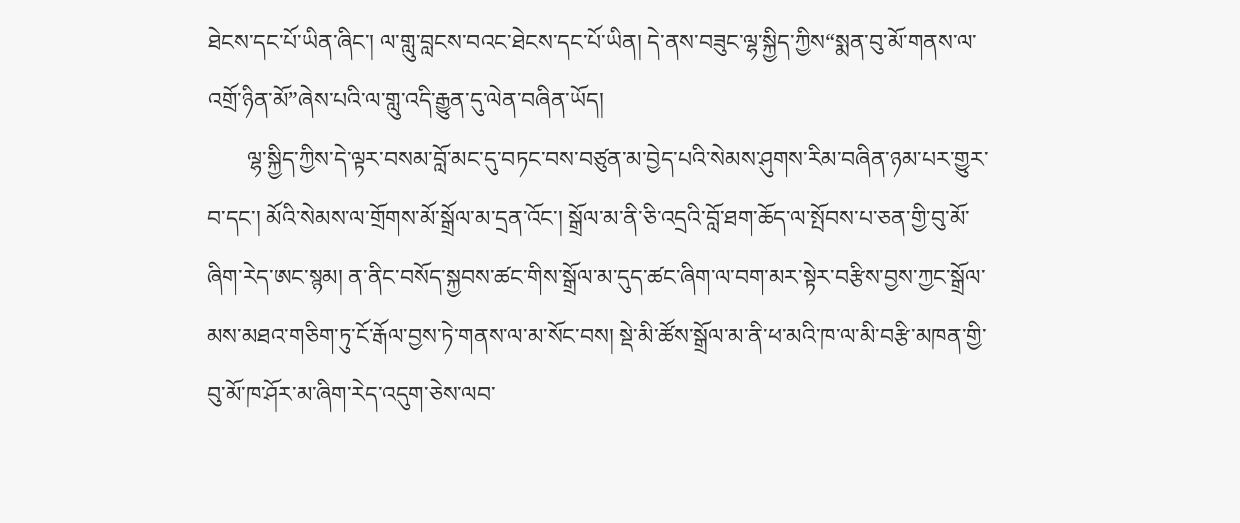ཐེངས་དང་པོ་ཡིན་ཞིང་། ལ་གླུ་བླངས་བའང་ཐེངས་དང་པོ་ཡིན། དེ་ནས་བཟུང་ལྷ་སྐྱིད་ཀྱིས“སྨན་བུ་མོ་གནས་ལ་འགྲོ་ཉིན་མོ”ཞེས་པའི་ལ་གླུ་འདི་རྒྱུན་དུ་ལེན་བཞིན་ཡོད།
       ལྷ་སྐྱིད་ཀྱིས་དེ་ལྟར་བསམ་བློ་མང་དུ་བཏང་བས་བཙུན་མ་བྱེད་པའི་སེམས་ཤུགས་རིམ་བཞིན་ཉམ་པར་གྱུར་བ་དང་། མོའི་སེམས་ལ་གྲོགས་མོ་སྒྲོལ་མ་དྲན་འོང་། སྒྲོལ་མ་ནི་ཅི་འདྲའི་བློ་ཐག་ཆོད་ལ་སྤོབས་པ་ཅན་གྱི་བུ་མོ་ཞིག་རེད་ཨང་སྙམ། ན་ནིང་བསོད་སྐྱབས་ཚང་གིས་སྒྲོལ་མ་དུད་ཚང་ཞིག་ལ་བག་མར་སྟེར་བརྩིས་བྱས་ཀྱང་སྒྲོལ་མས་མཐའ་གཅིག་ཏུ་ངོ་རྒོལ་བྱས་ཏེ་གནས་ལ་མ་སོང་བས། སྡེ་མི་ཚོས་སྒྲོལ་མ་ནི་ཕ་མའི་ཁ་ལ་མི་བརྩི་མཁན་གྱི་བུ་མོ་ཁ་ཤོར་མ་ཞིག་རེད་འདུག་ཅེས་ལབ་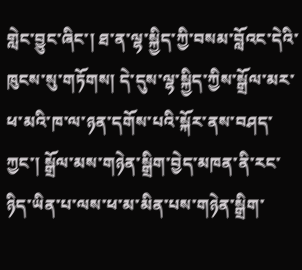གླེང་བྱུང་ཞིང་། ཐ་ན་ལྷ་སྐྱིད་ཀྱི་བསམ་བློའང་དེའི་ཁུངས་སུ་གཏོགས། དེ་དུས་ལྷ་སྐྱིད་ཀྱིས་སྒྲོལ་མར་ཕ་མའི་ཁ་ལ་ཉན་དགོས་པའི་སྐོར་ནས་བཤད་ཀྱང་། སྒྲོལ་མས་གཉེན་སྒྲིག་བྱེད་མཁན་ནི་རང་ཉིད་ཡིན་པ་ལས་ཕ་མ་མིན་པས་གཉེན་སྒྲིག་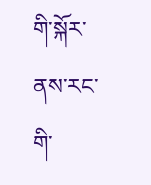གི་སྐོར་ནས་རང་གི་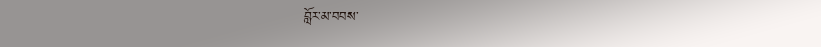བློར་མ་བབས་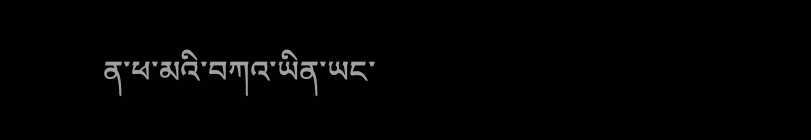ན་ཕ་མའི་བཀའ་ཡིན་ཡང་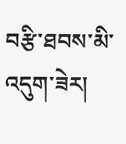བརྩི་ཐབས་མི་འདུག་ཟེར།